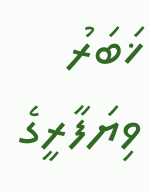ޚަބަރު
ވިޔަފާރީގެ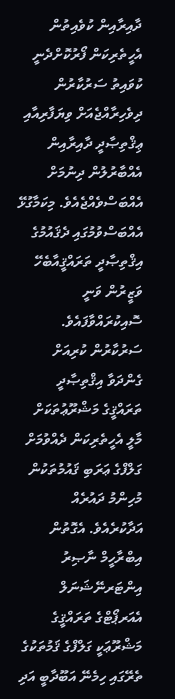ދާއިރާއިން ކުވެއިތުން އެހީތެރިކަން ފޯރުކޮށްދެނީ
ކުވައިތު ސަރުކާރުން ދިވެހިރާއްޖެއަށް ވިޔަފާރިއާއި ޢިޤްތިޞާދީ ދާއިރާއިން އެއްބާރުލުން ދިނުމަށް އެއްބަސްވެއްޖެއެވެ. މިކަމާގުޅޭ އެއްބަސްވުމުގައި ދެޤައުމުގެ އިޤްތިޞާދީ ތަރައްޤީއާބެހޭ ވަޒީރުން ވަނީ ސޮއިކުރައްވާފައެވެ.
ސަރުކާރުން ކުރިއަށް ގެންދަވާ އިޤްތިޞާދީ ތަރައްޤީގެ މަޝްރޫޢުތަކަށް މާލީ އެހީތެރިކަން ދެއްވުމަށް ގަލްފްގެ ޢަރަބި ޤައުމުތަކުން މުހިންމު ދައުރެއް އަދާކުރެއެވެ. އެގޮތުން އިބްރާހީމް ނާޞިރު އިންޓަރނޭޝަނަލް އެއަރޕޯޓްގެ ތަރައްޤީގެ މަޝްރޫޢަކީ ގަލްފްގެ ޤަމުތަކުގެ ތެރޭގައި ހިމެނޭ އަބޫދާބީ އަދި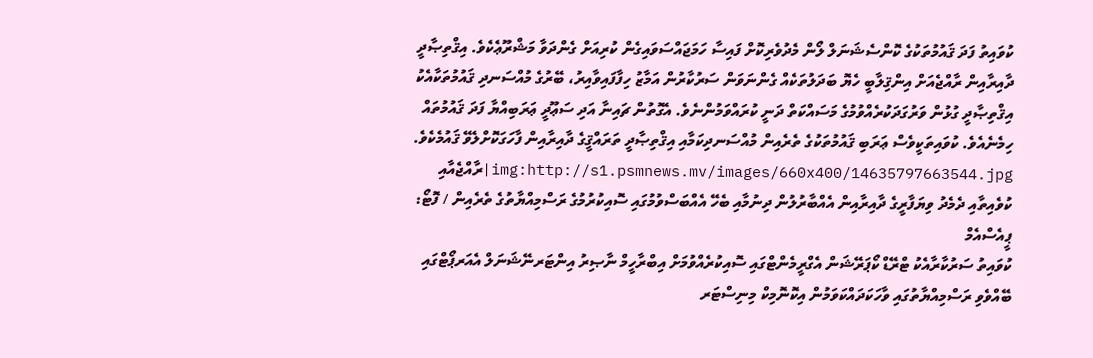ކުވައިތު ފަދަ ޤައުމުތަކުގެ ކޮންސެޝަނަލް ލޯން މެދުވެރިކޮށް ފައިސާ ހަމަޖައްސަވައިގެން ކުރިއަށް ގެންދަވާ މަޝްރޫޢެކެވެ. އިޤްތިޞާދީ ދާއިރާއިން ރާއްޖެއަށް އިންޤިލާބީ ހެޔޮ ބަދަލުތަކެއް ގެންނަވަން ސަރުކާރުން އަމާޒު ހިފާފައިވާއިރު، ބޭރުގެ މުއްސަނދި ޤައުމުތަކާއެކު އިޤްތިޞާދީ ގުޅުން ވަރުގަދަކުރެއްވުމުގެ މަސައްކަތް ދަނީ ކުރައްވަމުންނެވެ. އެގޮތުން ޗައިނާ އަދި ސަޢޫދީ ޢަރަބިއްޔާ ފަދަ ޤައުމުތައް ހިމެނެއެވެ. ކުވައިތަކީވެސް ޢަރަބި ޤައުމުތަކުގެ ތެރެއިން މުއްސަނދިކަމާއި އިޤްތިޞާދީ ތަރައްޤީގެ ދާއިރާއިން ފާހަގަކޮށްލެވޭ ޤައުމެކެވެ.
img:http://s1.psmnews.mv/images/660x400/14635797663544.jpg|ރާއްޖެއާއި ކުވެއިތާއި ދެމެދު ވިޔަފާރީގެ ދާއިރާއިން އެއްބާރުލުން ދިނުމާއި ބެހޭ އެއްބަސްވުމުގައި ސޮއިކުރުމުގެ ރަސްމިއްޔާތުގެ ތެރެއިން / ފޮޓޯ: ޕީއެސްއެމް
ކުވައިތު ސަރުކާރާއެކު ޓްރޭޑް ކޯޕަރޭޝަން އެގްރީމެންޓްގައި ސޮއިކުރެއްވުމަށް އިބްރާހީމް ނާޞިރު އިންޓަރނޭޝަނަލް އެއަރޕޯޓްގައި ބޭއްވެވި ރަސްމިއްޔާތުގައި ވާހަކަދައްކަވަމުން އިކޮނޮމިކް މިނިސްޓަރ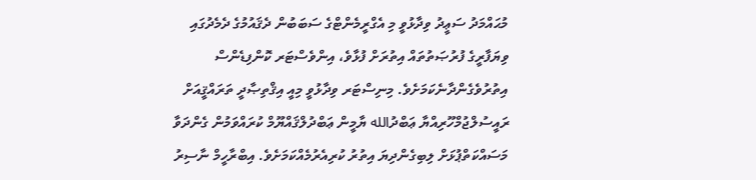މުޙައްމަދު ސަޢީދު ވިދާޅުވީ މި އެގްރީމެންޓްގެ ސަބަބުން ދެޤައުމުގެ ދެމެދުގައި ވިޔަފާރީގެ ފުރުޞަތުތައް އިތުރަށް ފުޅާވެ، އިންވެސްޓަރ ކޮންފިޑެންސް އިތުރުވެގެންދާނެކަމަށެވެ. މިނިސްޓަރ ވިދާޅުވީ މިއީ އިޤްތިޞާދީ ތަރައްޤީއަށް ރައީސުލްޖުމްހޫރިއްޔާ ޢަބްދުالله ޔާމީން ޢަބްދުލްޤައްޔޫމް ކުރައްވަމުން ގެންދަވާ މަސައްކަތްޕުޅަށް ލިބިގެންދިޔަ އިތުރު ކުރިއެރުމެއްކަމަށެވެ. އިބްރާހީމް ނާސިރު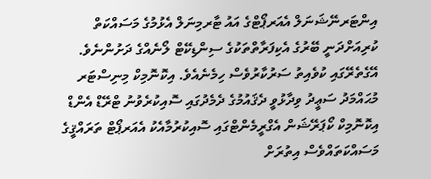އިންޓަރނޭޝަނަލް އެއަރޕޯޓްގެ އައު ޓާރމިނަލް އެޅުމުގެ މަސައްކަތް ކުރިއަށްދަނީ ބޭރުގެ އެކިފަރާތްތަކުގެ ސިންޑިކޭޓް ލޯނެއްގެ ދަށުންނެވެ. އޭގެތެރޭގައި ކުވެއިތު ސަރުކާރުވެސް ހިމެނެއެވެ. އިކޮނޮމިކް މިނިސްޓަރ މުޙައްމަދު ސަޢީދު ވިދާޅުވީ ދެޤައުމުގެ ދެމެދުގައި ސޮއިކުރެވުނު ޓްރޭޑް އެންޑް އިކޮނޮމިކް ކޯޕަރޭޝަން އެގްރީމެންޓްގައި ސޮއިކުރުމާއެކު އެއަރޕޯޓް ތަރައްޤީގެ މަސައްކަތައްވެސް އިތުރަށް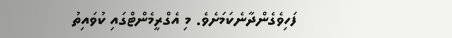ފަހިވެގެންދާނެކަމަށެވެ. މި އެގްރީމެންޓްގައި ކުވައިތު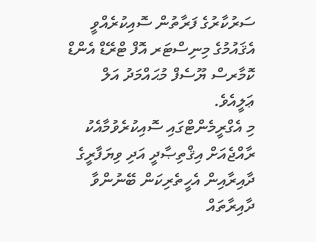ސަރުކާރުގެ ފަރާތުން ސޮއިކުރެއްވީ އެޤައުމުގެ މިނިސްޓަރ އޮފް ޓްރޭޑް އެންޑް ކޮމާރސް ޔޫސެފް މުޙައްމަދު އަލް ޢަލީއެވެ.
މި އެގްރީމެންޓްގައި ސޮއިކުރެވުމާއެކު ރާއްޖެއަށް އިޤްތިޞާދީ އަދި ވިޔަފާރީގެ ދާއިރާއިން އެހީތެރިކަން ބޭނުންވާ ދާއިރާތައް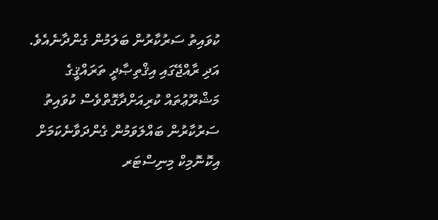ކުވައިތު ސަރުކާރުން ބަލަމުން ގެންދާނެއެވެ. އަދި ރާއްޖޭގައި އިޤްތިޞާދީ ތަރައްޤީގެ މަޝްރޫޢުތައް ކުރިއަށްދާގޮތްވެސް ކުވައިތު ސަރުކާރުން ބައްލަވަމުން ގެންދަވާނެކަމަށް އިކޮނޮމިކް މިނިސްޓަރ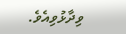ވިދާޅުވިއެވެ.